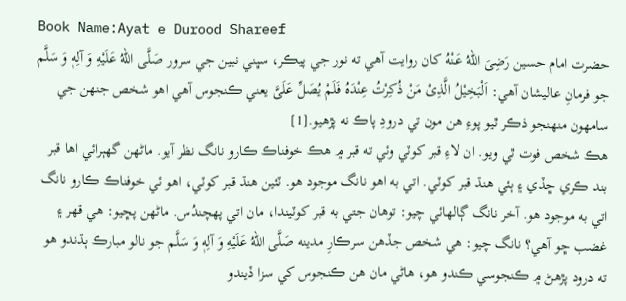Book Name:Ayat e Durood Shareef
حضرت امام حسين رَضِىَ اللهُ عَـنْهُ کان روايت آهي ته نور جي پيڪر، سڀني نبين جي سرور صَلَّی اللهُ عَلَيْهِ وَ آلِهٖ وَ سَلَّم جو فرمانِ عاليشان آهي: اَلْبَخِیْلُ الَّذِیْ مَنْ ذُکِرْتُ عِنْدَہُ فَلَمْ یُصَلِّ عَلَیَّ يعني ڪنجوس آهي اهو شخص جنهن جي سامهون منهنجو ذڪر ٿيو پوءِ هن مون تي درودِ پاڪ نه پڙهيو.[1]
هڪ شخص فوت ٿي ويو. ان لاءِ قبر کوٽي وئي ته قبر ۾ هڪ خوفناڪ ڪارو نانگ نظر آيو. ماڻهن گهٻرائي اها قبر بند ڪري ڇڏي ۽ ٻئي هنڌ قبر کوٽي. اتي به اهو نانگ موجود هو. ٽئين هنڌ قبر کوٽي، اهو ئي خوفناڪ ڪارو نانگ اتي به موجود هو. آخر نانگ ڳالهائي چيو: توهان جتي به قبر کوٽيندا، مان اتي پهچندُس. ماڻهن پڇيو: هي قهر ۽ غضب ڇو آهي؟ نانگ چيو: هي شخص جڏهن سرڪارِ مدينه صَلَّی اللهُ عَلَيْهِ وَ آلِهٖ وَ سَلَّم جو نالو مبارڪ ٻڌندو هو ته درود پڙهڻ ۾ ڪنجوسي ڪندو هو، هاڻي مان هن ڪنجوس کي سزا ڏيندو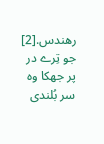رهندس.[2]
جو تِرے در پر جھکا وہ سر بُلندی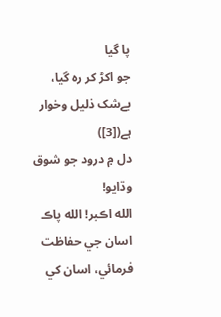پا گیا
جو اکڑ کر رہ گیا، بےشک ذلیل وخوار ہے([3])
دل ۾ درود جو شوق وڌايو!
الله اڪبر! الله پاڪ اسان جي حفاظت فرمائي، اسان کي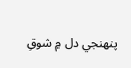پنهنجي دل ۾ شوقِ